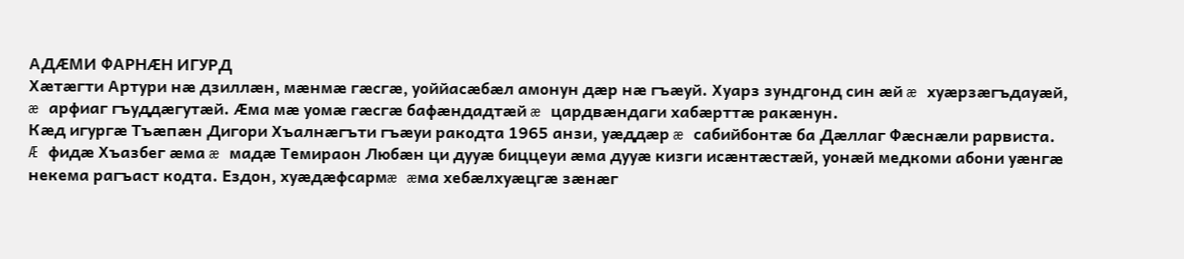АДÆМИ ФАРНÆН ИГУРД
Хæтæгти Артури нæ дзиллæн, мæнмæ гæсгæ, уоййасæбæл амонун дæр нæ гъæуй. Хуарз зундгонд син æй æ хуæрзæгъдауæй, æ арфиаг гъуддæгутæй. Æма мæ уомæ гæсгæ бафæндадтæй æ цардвæндаги хабæрттæ ракæнун.
Кæд игургæ Тъæпæн Дигори Хъалнæгъти гъæуи ракодта 1965 анзи, уæддæр æ сабийбонтæ ба Дæллаг Фæснæли рарвиста.
Æ фидæ Хъазбег æма æ мадæ Темираон Любæн ци дууæ биццеуи æма дууæ кизги исæнтæстæй, уонæй медкоми абони уæнгæ некема рагъаст кодта. Ездон, хуæдæфсармæ æма хебæлхуæцгæ зæнæг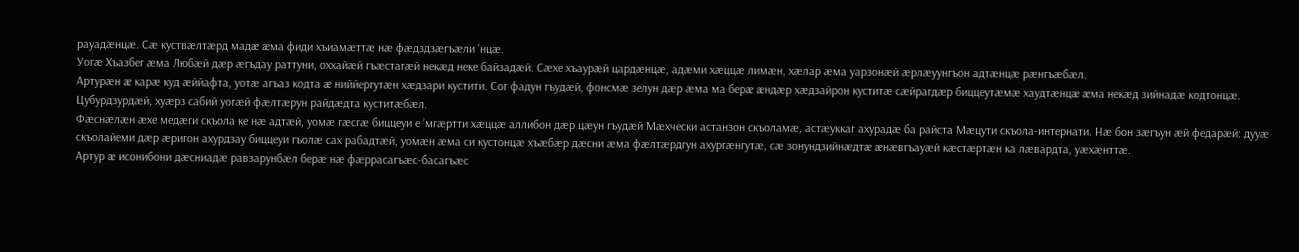рауадæнцæ. Сæ куствæлтæрд мадæ æма фиди хъиамæттæ нæ фæдздзæгъæли ’нцæ.
Уогæ Хъазбег æма Любæй дæр æгъдау раттуни, оххайæй гъæстагæй некæд неке байзадæй. Сæхе хъаурæй цардæнцæ, адæми хæццæ лимæн, хæлар æма уарзонæй æрлæуунгъон адтæнцæ рæнгъæбæл.
Артурæн æ карæ куд æййафта, уотæ агъаз кодта æ ниййергутæн хæдзари кустити. Сог фадун гъудæй, фонсмæ зелун дæр æма ма берæ æндæр хæдзайрон куститæ сæйрагдæр биццеутæмæ хаудтæнцæ æма некæд зийнадæ кодтонцæ. Цубурдзурдæй, хуæрз сабий уогæй фæлтæрун райдæдта куститæбæл.
Фæснæлæн æхе медæги скъола ке нæ адтæй, уомæ гæсгæ биццеуи е ’мгæртти хæццæ аллибон дæр цæун гъудæй Мæхчески астанзон скъоламæ, астæуккаг ахурадæ ба райста Мæцути скъола-интернати. Нæ бон зæгъун æй федарæй: дууæ скъолайеми дæр æригон ахурдзау биццеуи гъолæ сах рабадтæй, уомæн æма си кустонцæ хъæбæр дæсни æма фæлтæрдгун ахургæнгутæ, сæ зонундзийнæдтæ æнæвгъауæй кæстæртæн ка лæвардта, уæхæнттæ.
Артур æ исонибони дæсниадæ равзарунбæл берæ нæ фæррасагъæс-басагъæс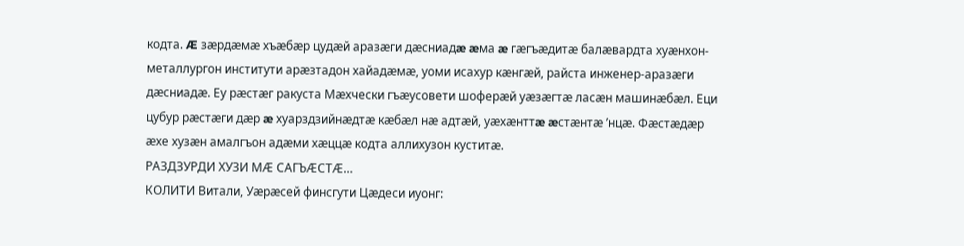кодта. Æ зæрдæмæ хъæбæр цудæй аразæги дæсниадæ æма æ гæгъæдитæ балæвардта хуæнхон-металлургон институти арæзтадон хайадæмæ, уоми исахур кæнгæй, райста инженер-аразæги дæсниадæ. Еу рæстæг ракуста Мæхчески гъæусовети шоферæй уæзæгтæ ласæн машинæбæл. Еци цубур рæстæги дæр æ хуарздзийнæдтæ кæбæл нæ адтæй, уæхæнттæ æстæнтæ ’нцæ. Фæстæдæр æхе хузæн амалгъон адæми хæццæ кодта аллихузон куститæ.
РАЗДЗУРДИ ХУЗИ МÆ САГЪÆСТÆ…
КОЛИТИ Витали, Уæрæсей финсгути Цæдеси иуонг: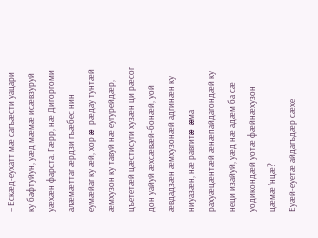– Ескæд-еухатт мæ сагъæсти уацари ку бафтуйун, уæд мæмæ исæвзуруй уæхæн фарста. Гæрр, нæ Дигоргоми алæмæттаг æрдзи гъæбес нин еумæйаг ку æй, хор æ рæдау тунтæй æмхузон ку тавуй нæ еугурейдæр, цъететæй цæстисуги хузæн ци рæсог дон уайуй æхсæвæй-бонæй, уой æвдадзæн æмхузонæй адгинæн ку ниуазæн, нæ равгитæ æма рахуæцæнтæй æнæпайдагондæй ку неци изайуй, уæд нæ адæм ба сæ уодикондæй уотæ фæйнæхузон цæмæ ’нцæ?
Еуæй-еуетæ айдагъдæр сæхе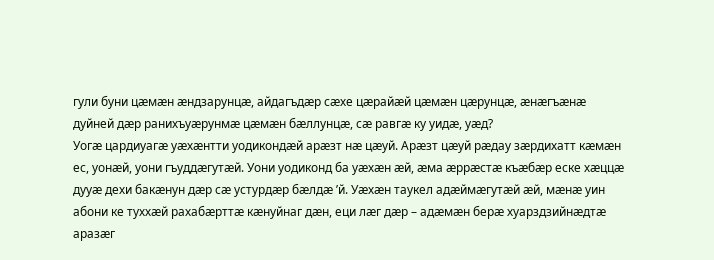гули буни цæмæн æндзарунцæ, айдагъдæр сæхе цæрайæй цæмæн цæрунцæ, æнæгъæнæ дуйней дæр ранихъуæрунмæ цæмæн бæллунцæ, сæ равгæ ку уидæ, уæд?
Уогæ цардиуагæ уæхæнтти уодикондæй арæзт нæ цæуй. Арæзт цæуй рæдау зæрдихатт кæмæн ес, уонæй, уони гъуддæгутæй. Уони уодиконд ба уæхæн æй, æма æррæстæ къæбæр еске хæццæ дууæ дехи бакæнун дæр сæ устурдæр бæлдæ ’й. Уæхæн таукел адæймæгутæй æй, мæнæ уин абони ке туххæй рахабæрттæ кæнуйнаг дæн, еци лæг дæр – адæмæн берæ хуарздзийнæдтæ аразæг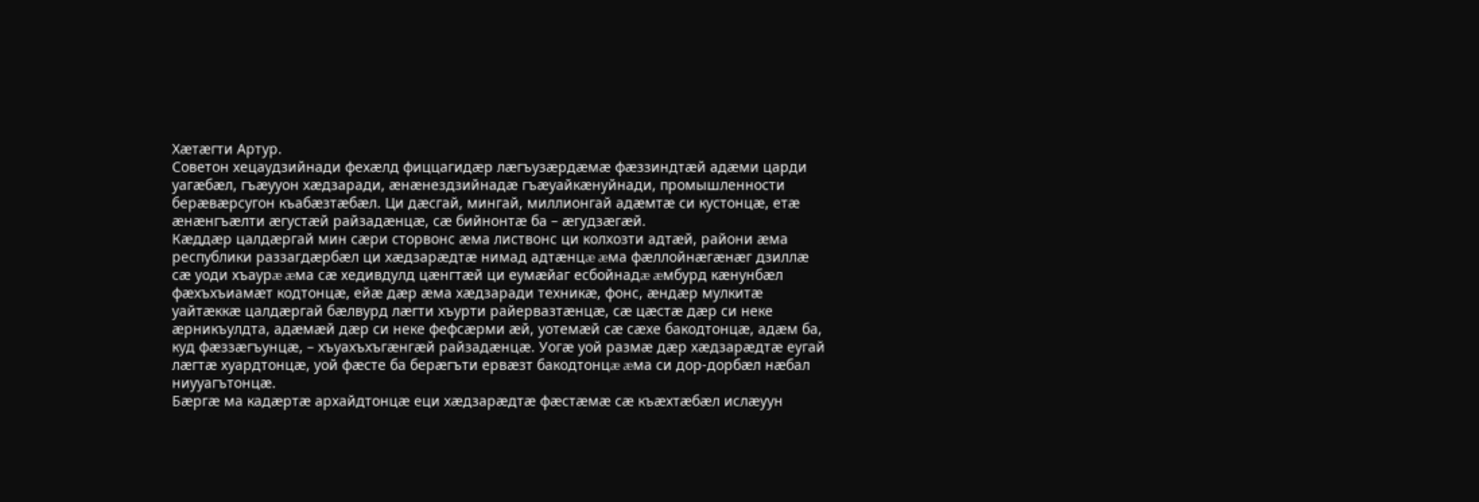Хæтæгти Артур.
Советон хецаудзийнади фехæлд фиццагидæр лæгъузæрдæмæ фæззиндтæй адæми царди уагæбæл, гъæууон хæдзаради, æнæнездзийнадæ гъæуайкæнуйнади, промышленности берæвæрсугон къабæзтæбæл. Ци дæсгай, мингай, миллионгай адæмтæ си кустонцæ, етæ æнæнгъæлти æгустæй райзадæнцæ, сæ бийнонтæ ба – æгудзæгæй.
Кæддæр цалдæргай мин сæри сторвонс æма листвонс ци колхозти адтæй, райони æма республики раззагдæрбæл ци хæдзарæдтæ нимад адтæнцæ æма фæллойнæгæнæг дзиллæ сæ уоди хъаурæ æма сæ хедивдулд цæнгтæй ци еумæйаг есбойнадæ æмбурд кæнунбæл фæхъхъиамæт кодтонцæ, ейæ дæр æма хæдзаради техникæ, фонс, æндæр мулкитæ уайтæккæ цалдæргай бæлвурд лæгти хъурти райервазтæнцæ, сæ цæстæ дæр си неке æрникъулдта, адæмæй дæр си неке фефсæрми æй, уотемæй сæ сæхе бакодтонцæ, адæм ба, куд фæззæгъунцæ, – хъуахъхъгæнгæй райзадæнцæ. Уогæ уой размæ дæр хæдзарæдтæ еугай лæгтæ хуардтонцæ, уой фæсте ба берæгъти ервæзт бакодтонцæ æма си дор-дорбæл нæбал ниууагътонцæ.
Бæргæ ма кадæртæ архайдтонцæ еци хæдзарæдтæ фæстæмæ сæ къæхтæбæл ислæуун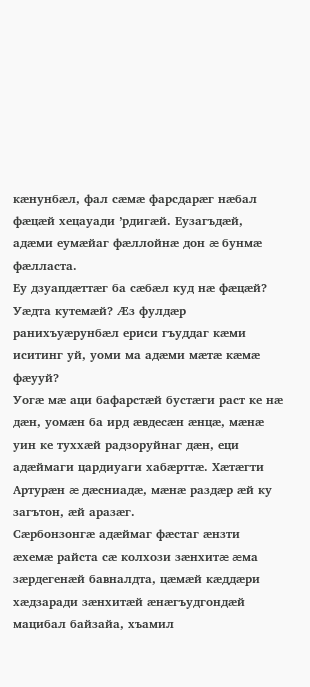кæнунбæл, фал сæмæ фарсдарæг нæбал фæцæй хецауади ’рдигæй. Еузагъдæй, адæми еумæйаг фæллойнæ дон æ бунмæ фæлласта.
Еу дзуапдæттæг ба сæбæл куд нæ фæцæй? Уæдта кутемæй? Æз фулдæр ранихъуæрунбæл ериси гъуддаг кæми иситинг уй, уоми ма адæми мæтæ кæмæ фæууй?
Уогæ мæ аци бафарстæй бустæги раст ке нæ дæн, уомæн ба ирд æвдесæн æнцæ, мæнæ уин ке туххæй радзоруйнаг дæн, еци адæймаги цардиуаги хабæрттæ. Хæтæгти Артурæн æ дæсниадæ, мæнæ раздæр æй ку загътон, æй аразæг.
Сæрбонзонгæ адæймаг фæстаг æнзти æхемæ райста сæ колхози зæнхитæ æма зæрдегенæй бавналдта, цæмæй кæддæри хæдзаради зæнхитæй æнæгъудгондæй мацибал байзайа, хъамил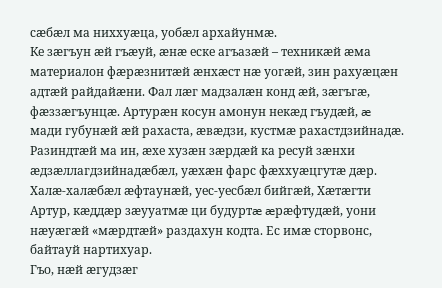сæбæл ма ниххуæца, уобæл архайунмæ.
Ке зæгъун æй гъæуй, æнæ еске агъазæй – техникæй æма материалон фæрæзнитæй æнхæст нæ уогæй, зин рахуæцæн адтæй райдайæни. Фал лæг мадзалæн конд æй, зæгъгæ, фæззæгъунцæ. Артурæн косун амонун некæд гъудæй, æ мади губунæй æй рахаста, æвæдзи, кустмæ рахастдзийнадæ.
Разиндтæй ма ин, æхе хузæн зæрдæй ка ресуй зæнхи æдзæллагдзийнадæбæл, уæхæн фарс фæххуæцгутæ дæр. Халæ-халæбæл æфтаунæй, уес-уесбæл бийгæй, Хæтæгти Артур, кæддæр зæууатмæ ци будуртæ æрæфтудæй, уони нæуæгæй «мæрдтæй» раздахун кодта. Ес имæ сторвонс, байтауй нартихуар.
Гъо, нæй æгудзæг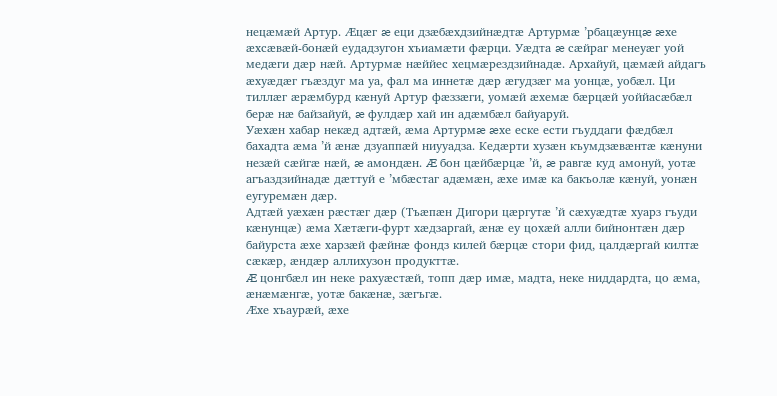нецæмæй Артур. Æцæг æ еци дзæбæхдзийнæдтæ Артурмæ ’рбацæунцæ æхе æхсæвæй-бонæй еудадзугон хъиамæти фæрци. Уæдта æ сæйраг менеуæг уой медæги дæр нæй. Артурмæ нæййес хецмæрездзийнадæ. Архайуй, цæмæй айдагъ æхуæдæг гъæздуг ма уа, фал ма иннетæ дæр æгудзæг ма уонцæ, уобæл. Ци тиллæг æрæмбурд кæнуй Артур фæззæги, уомæй æхемæ бæрцæй уоййасæбæл берæ нæ байзайуй, æ фулдæр хай ин адæмбæл байуаруй.
Уæхæн хабар некæд адтæй, æма Артурмæ æхе еске ести гъуддаги фæдбæл бахадта æма ’й æнæ дзуаппæй ниууадза. Кедæрти хузæн къумдзæвæнтæ кæнуни незæй сæйгæ нæй, æ амондæн. Æ бон цæйбæрцæ ’й, æ равгæ куд амонуй, уотæ агъаздзийнадæ дæттуй е ’мбæстаг адæмæн, æхе имæ ка бакъолæ кæнуй, уонæн еугуремæн дæр.
Адтæй уæхæн рæстæг дæр (Тъæпæн Дигори цæргутæ ’й сæхуæдтæ хуарз гъуди кæнунцæ) æма Хæтæги-фурт хæдзаргай, æнæ еу цохæй алли бийнонтæн дæр байурста æхе харзæй фæйнæ фондз килей бæрцæ стори фид, цалдæргай килтæ сæкæр, æндæр аллихузон продукттæ.
Æ цонгбæл ин неке рахуæстæй, топп дæр имæ, мадта, неке ниддардта, цо æма, æнæмæнгæ, уотæ бакæнæ, зæгъгæ.
Æхе хъаурæй, æхе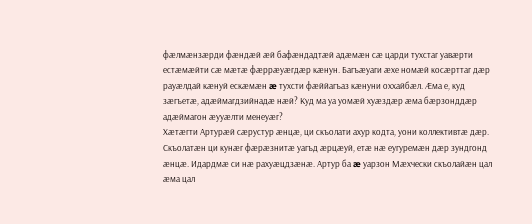фæлмæнзæрди фæндæй æй бафæндадтæй адæмæн сæ царди тухстаг уавæрти естæмæйти сæ мæтæ фæррæуæгдæр кæнун. Багъæуаги æхе номæй косæрттаг дæр рауæлдай кæнуй ескæмæн æ тухсти фæййагъаз кæнуни оххайбæл. Æма е, куд зæгъетæ, адæймагдзийнадæ нæй? Куд ма уа уомæй хуæздæр æма бæрзонддæр адæймагон æууæлти менеуæг?
Хæтæгти Артурæй сæрустур æнцæ, ци скъолати ахур кодта, уони коллективтæ дæр. Скъолатæн ци кунæг фæрæзнитæ уагъд æрцæуй, етæ нæ еугуремæн дæр зундгонд æнцæ. Идардмæ си нæ рахуæцдзæнæ. Артур ба æ уарзон Мæхчески скъолайæн цал æма цал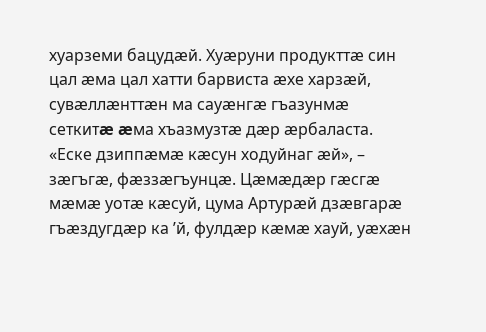хуарземи бацудæй. Хуæруни продукттæ син цал æма цал хатти барвиста æхе харзæй, сувæллæнттæн ма сауæнгæ гъазунмæ сеткитæ æма хъазмузтæ дæр æрбаласта. «Еске дзиппæмæ кæсун ходуйнаг æй», – зæгъгæ, фæззæгъунцæ. Цæмæдæр гæсгæ мæмæ уотæ кæсуй, цума Артурæй дзæвгарæ гъæздугдæр ка ’й, фулдæр кæмæ хауй, уæхæн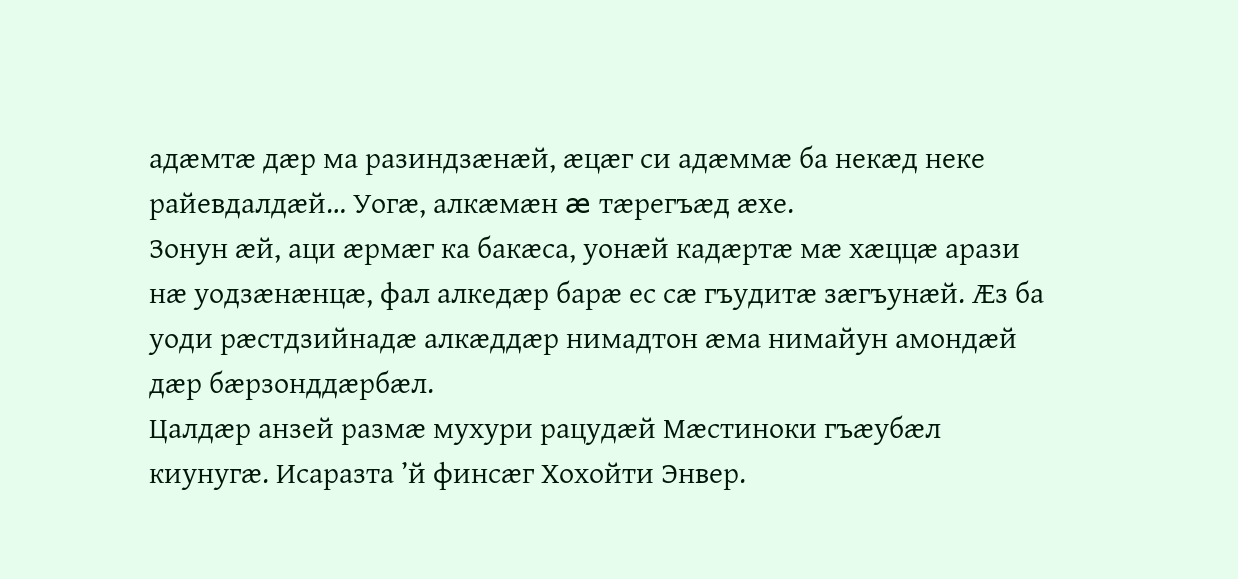адæмтæ дæр ма разиндзæнæй, æцæг си адæммæ ба некæд неке райевдалдæй… Уогæ, алкæмæн æ тæрегъæд æхе.
Зонун æй, аци æрмæг ка бакæса, уонæй кадæртæ мæ хæццæ арази нæ уодзæнæнцæ, фал алкедæр барæ ес сæ гъудитæ зæгъунæй. Æз ба уоди рæстдзийнадæ алкæддæр нимадтон æма нимайун амондæй дæр бæрзонддæрбæл.
Цалдæр анзей размæ мухури рацудæй Мæстиноки гъæубæл киунугæ. Исаразта ’й финсæг Хохойти Энвер.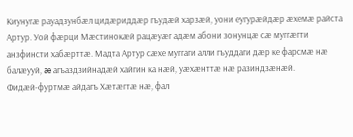Киунугæ рауадзунбæл цидæриддæр гъудæй харзæй, уони еугурæйдæр æхемæ райста Артур. Уой фæрци Мæстинокæй рацæуæг адæм абони зонунцæ сæ муггæгти анзфинсти хабæрттæ. Мадта Артур сæхе муггаги алли гъуддаги дæр ке фарсмæ нæ балæууй, æ агъаздзийнадæй хайгин ка нæй, уæхæнттæ нæ разиндзæнæй.
Фидæй-фуртмæ айдагъ Хæтæгтæ нæ, фал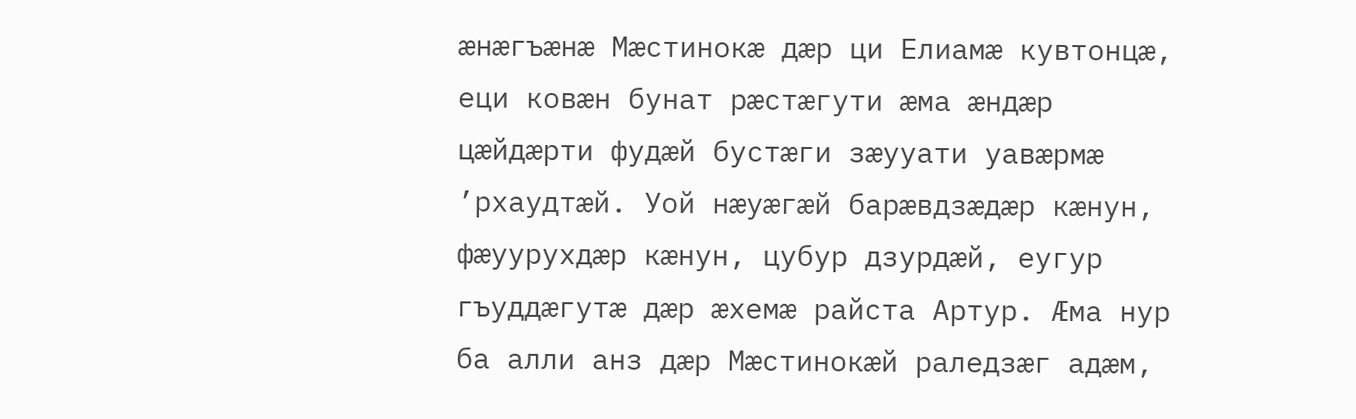æнæгъæнæ Мæстинокæ дæр ци Елиамæ кувтонцæ, еци ковæн бунат рæстæгути æма æндæр цæйдæрти фудæй бустæги зæууати уавæрмæ ’рхаудтæй. Уой нæуæгæй барæвдзæдæр кæнун, фæуурухдæр кæнун, цубур дзурдæй, еугур гъуддæгутæ дæр æхемæ райста Артур. Æма нур ба алли анз дæр Мæстинокæй раледзæг адæм,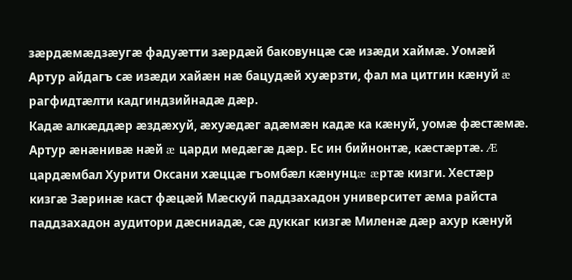зæрдæмæдзæугæ фадуæтти зæрдæй баковунцæ сæ изæди хаймæ. Уомæй Артур айдагъ сæ изæди хайæн нæ бацудæй хуæрзти, фал ма цитгин кæнуй æ рагфидтæлти кадгиндзийнадæ дæр.
Кадæ алкæддæр æздæхуй, æхуæдæг адæмæн кадæ ка кæнуй, уомæ фæстæмæ. Артур æнæнивæ нæй æ царди медæгæ дæр. Ес ин бийнонтæ, кæстæртæ. Æ цардæмбал Хурити Оксани хæццæ гъомбæл кæнунцæ æртæ кизги. Хестæр кизгæ Зæринæ каст фæцæй Мæскуй паддзахадон университет æма райста паддзахадон аудитори дæсниадæ, сæ дуккаг кизгæ Миленæ дæр ахур кæнуй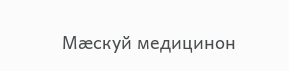Мæскуй медицинон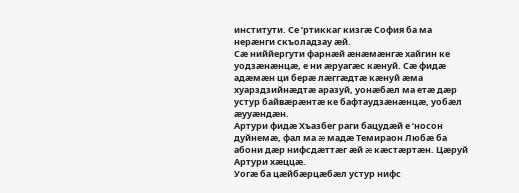институти. Се ’ртиккаг кизгæ София ба ма нерæнги скъоладзау æй.
Сæ ниййергути фарнæй æнæмæнгæ хайгин ке уодзæнæнцæ, е ни æруагæс кæнуй. Сæ фидæ адæмæн ци берæ лæггæдтæ кæнуй æма хуарздзийнæдтæ аразуй, уонæбæл ма етæ дæр устур байвæрæнтæ ке бафтаудзæнæнцæ, уобæл æууæндæн.
Артури фидæ Хъазбег раги бацудæй е ’носон дуйнемæ, фал ма æ мадæ Темираон Любæ ба абони дæр нифсдæттæг æй æ кæстæртæн. Цæруй Артури хæццæ.
Уогæ ба цæйбæрцæбæл устур нифс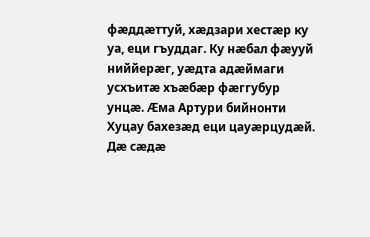фæддæттуй, хæдзари хестæр ку уа, еци гъуддаг. Ку нæбал фæууй ниййерæг, уæдта адæймаги усхъитæ хъæбæр фæггубур унцæ. Æма Артури бийнонти Хуцау бахезæд еци цауæрцудæй. Дæ сæдæ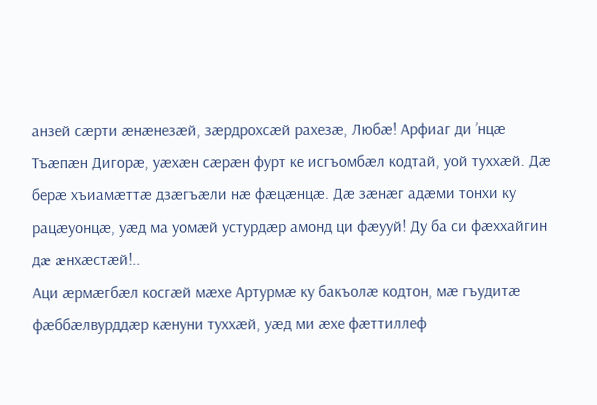анзей сæрти æнæнезæй, зæрдрохсæй рахезæ, Любæ! Арфиаг ди ’нцæ Тъæпæн Дигорæ, уæхæн сæрæн фурт ке исгъомбæл кодтай, уой туххæй. Дæ берæ хъиамæттæ дзæгъæли нæ фæцæнцæ. Дæ зæнæг адæми тонхи ку рацæуонцæ, уæд ма уомæй устурдæр амонд ци фæууй! Ду ба си фæххайгин дæ æнхæстæй!..
Аци æрмæгбæл косгæй мæхе Артурмæ ку бакъолæ кодтон, мæ гъудитæ фæббæлвурддæр кæнуни туххæй, уæд ми æхе фæттиллеф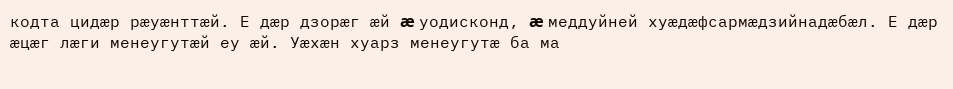кодта цидæр рæуæнттæй. Е дæр дзорæг æй æ уодисконд, æ меддуйней хуæдæфсармæдзийнадæбæл. Е дæр æцæг лæги менеугутæй еу æй. Уæхæн хуарз менеугутæ ба ма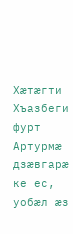Хæтæгти Хъазбеги фурт Артурмæ дзæвгарæ ке ес, уобæл æз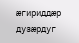æгириддæр дузæрдуг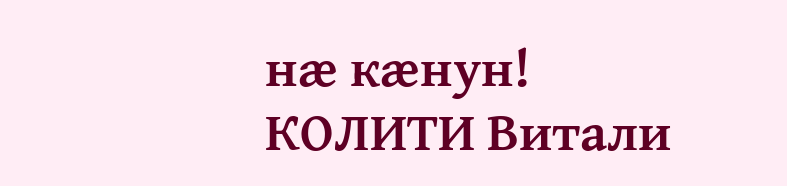нæ кæнун!
КОЛИТИ Витали